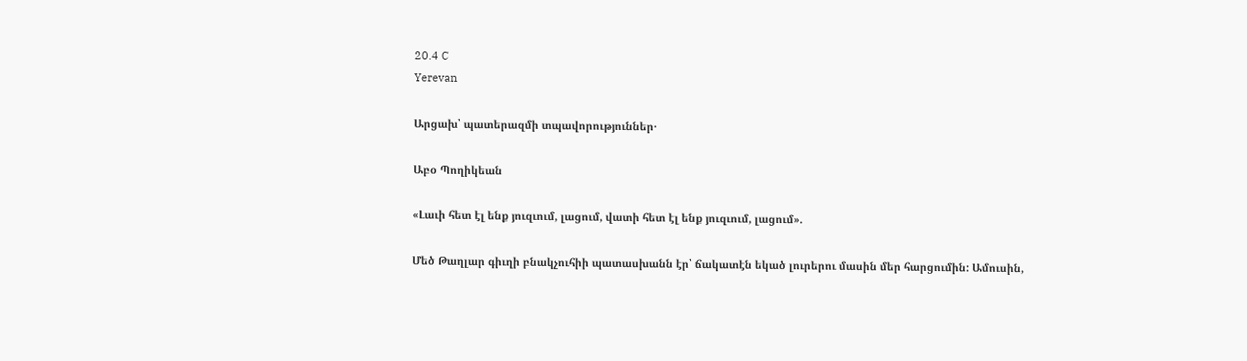20.4 C
Yerevan

Արցախ՝ պատերազմի տպավորություններ․

Աբօ Պողիկեան

«Լաւի հետ էլ ենք յուզւում, լացում, վատի հետ էլ ենք յուզւում, լացում».

Մեծ Թաղլար գիւղի բնակչուհիի պատասխանն էր՝ ճակատէն եկած լուրերու մասին մեր հարցումին: Ամուսին,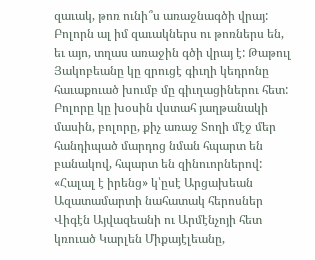զաւակ, թոռ ունի՞ս առաջնագծի վրայ: Բոլորն ալ իմ զաւակներս ու թոռներս են, եւ այո, տղաս առաջին գծի վրայ է: Թաթուլ Յակոբեանը կը զրուցէ գիւղի կեդրոնը հաւաքուած խումբ մը գիւղացիներու հետ: Բոլորը կը խօսին վստահ յաղթանակի մասին, բոլորը, քիչ առաջ Տողի մէջ մեր հանդիպած մարդոց նման հպարտ են բանակով, հպարտ են զինուորներով: «Հալալ է իրենց» կ՝ըսէ Արցախեան Ազատամարտի նահատակ հերոսներ Վիգէն Այվազեանի ու Արմէնչոյի հետ կռուած Կարլեն Միքայէլեանը,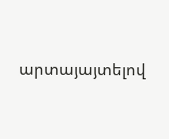արտայայտելով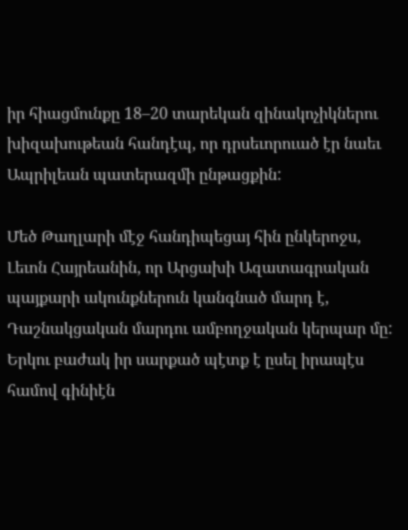իր հիացմունքը 18–20 տարեկան զինակոչիկներու խիզախութեան հանդէպ, որ դրսեւորուած էր նաեւ Ապրիլեան պատերազմի ընթացքին:

Մեծ Թաղլարի մէջ հանդիպեցայ հին ընկերոջս, Լեւոն Հայրեանին, որ Արցախի Ազատագրական պայքարի ակունքներուն կանգնած մարդ է, Դաշնակցական մարդու ամբողջական կերպար մը: Երկու բաժակ իր սարքած պէտք է ըսել իրապէս համով գինիէն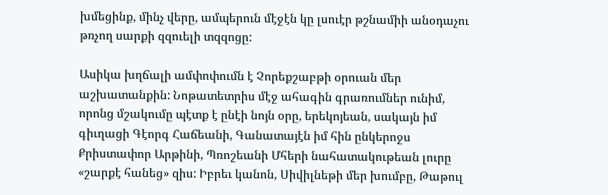խմեցինք, մինչ վերը, ամպերուն մէջէն կը լսուէր թշնամիի անօդաչու թռչող սարքի զզուելի տզզոցը:

Ասիկա խղճալի ամփոփումն է Չորեքշաբթի օրուան մեր աշխատանքին: Նոթատետրիս մէջ ահագին գրառումներ ունիմ, որոնց մշակումը պէտք է ընէի նոյն օրը, երեկոյեան, սակայն իմ գիւղացի Գէորգ Հաճեանի, Գանատայէն իմ հին ընկերոջս Քրիստափոր Արթինի, Պռոշեանի Մհերի նահատակութեան լուրը «շարքէ հանեց» զիս: Իբրեւ կանոն, Սիվիլնեթի մեր խումբը, Թաթուլ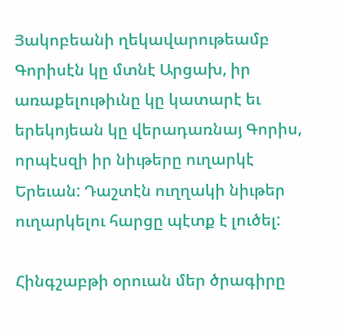Յակոբեանի ղեկավարութեամբ Գորիսէն կը մտնէ Արցախ, իր առաքելութիւնը կը կատարէ եւ երեկոյեան կը վերադառնայ Գորիս, որպէսզի իր նիւթերը ուղարկէ Երեւան: Դաշտէն ուղղակի նիւթեր ուղարկելու հարցը պէտք է լուծել:

Հինգշաբթի օրուան մեր ծրագիրը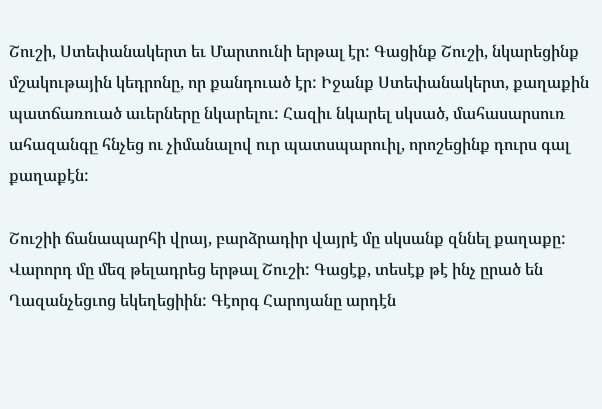Շուշի, Ստեփանակերտ եւ Մարտունի երթալ էր: Գացինք Շուշի, նկարեցինք մշակութային կեդրոնը, որ քանդուած էր: Իջանք Ստեփանակերտ, քաղաքին պատճառուած աւերները նկարելու: Հազիւ նկարել սկսած, մահասարսուռ ահազանգը հնչեց ու չիմանալով ուր պատսպարուիլ, որոշեցինք դուրս գալ քաղաքէն:

Շուշիի ճանապարհի վրայ, բարձրադիր վայրէ մը սկսանք զննել քաղաքը: Վարորդ մը մեզ թելադրեց երթալ Շուշի: Գացէք, տեսէք թէ ինչ ըրած են Ղազանչեցւոց եկեղեցիին: Գէորգ Հարոյանը արդէն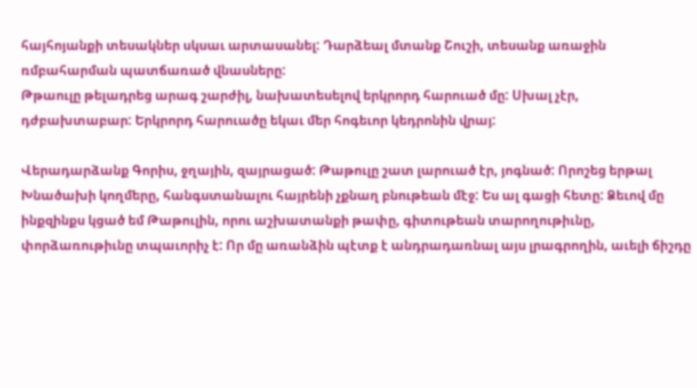հայհոյանքի տեսակներ սկսաւ արտասանել: Դարձեալ մտանք Շուշի, տեսանք առաջին ռմբահարման պատճառած վնասները:
Թթաուլը թելադրեց արագ շարժիլ, նախատեսելով երկրորդ հարուած մը: Սխալ չէր, դժբախտաբար: Երկրորդ հարուածը եկաւ մեր հոգեւոր կեդրոնին վրայ:

Վերադարձանք Գորիս, ջղային, զայրացած: Թաթուլը շատ լարուած էր, յոգնած: Որոշեց երթալ Խնածախի կողմերը, հանգստանալու հայրենի չքնաղ բնութեան մէջ: Ես ալ գացի հետը: Ձեւով մը ինքզինքս կցած եմ Թաթուլին, որու աշխատանքի թափը, գիտութեան տարողութիւնը, փորձառութիւնը տպաւորիչ է: Որ մը առանձին պէտք է անդրադառնալ այս լրագրողին, աւելի ճիշդը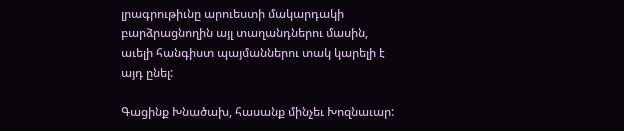լրագրութիւնը արուեստի մակարդակի բարձրացնողին այլ տաղանդներու մասին, աւելի հանգիստ պայմաններու տակ կարելի է այդ ընել:

Գացինք Խնածախ, հասանք մինչեւ Խոզնաւար: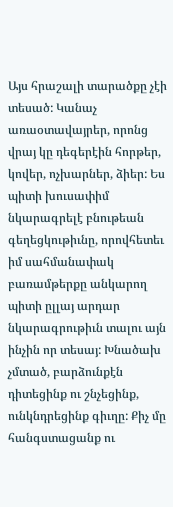Այս հրաշալի տարածքը չէի տեսած: Կանաչ առաօտավայրեր, որոնց վրայ կը դեգերէին հորթեր, կովեր, ոչխարներ, ձիեր: Ես պիտի խուսափիմ նկարագրելէ բնութեան գեղեցկութիւնը, որովհետեւ իմ սահմանափակ բառամթերքը անկարող պիտի ըլլայ արդար նկարագրութիւն տալու այն ինչին որ տեսայ: Խնածախ չմտած, բարձունքէն դիտեցինք ու շնչեցինք, ունկնդրեցինք գիւղը: Քիչ մը հանգստացանք ու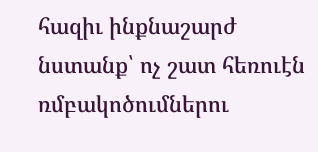հազիւ ինքնաշարժ նստանք՝ ոչ շատ հեռուէն ռմբակոծումներու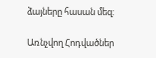ձայները հասան մեզ:

Առնչվող Հոդվածներ